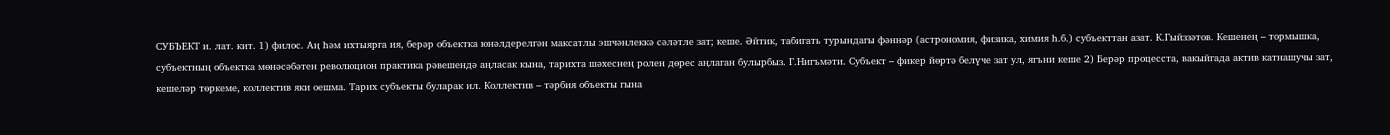СУБЪЕКТ и. лат. кит. 1) филос. Аң һәм ихтыярга ия, берәр объектка юнәлдерелгән максатлы эшчәнлеккә сәләтле зат; кеше. Әйтик, табигать турындагы фәннәр (астрономия, физика, химия һ.б.) субъекттан азат. К.Гыйззәтов. Кешенең – тормышка, субъектның объектка мөнәсәбәтен революцион практика рәвешендә аңласак кына, тарихта шәхеснең ролен дөрес аңлаган булырбыз. Г.Нигъмәти. Субъект – фикер йөртә белүче зат ул, ягъни кеше 2) Берәр процесста, вакыйгада актив катнашучы зат, кешеләр төркеме, коллектив яки оешма. Тарих субъекты буларак ил. Коллектив – тәрбия объекты гына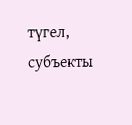түгел, субъекты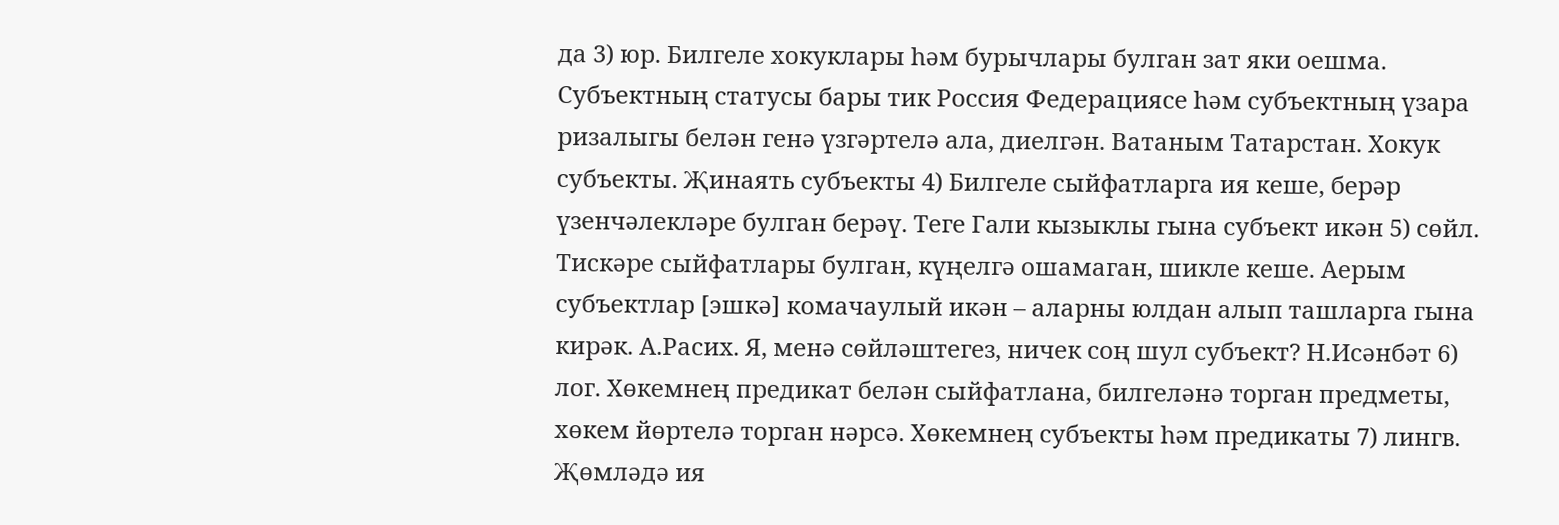да 3) юр. Билгеле хокуклары һәм бурычлары булган зат яки оешма. Субъектның статусы бары тик Россия Федерациясе һәм субъектның үзара ризалыгы белән генә үзгәртелә ала, диелгән. Ватаным Татарстан. Хокук субъекты. Җинаять субъекты 4) Билгеле сыйфатларга ия кеше, берәр үзенчәлекләре булган берәү. Теге Гали кызыклы гына субъект икән 5) сөйл. Тискәре сыйфатлары булган, күңелгә ошамаган, шикле кеше. Аерым субъектлар [эшкә] комачаулый икән – аларны юлдан алып ташларга гына кирәк. А.Расих. Я, менә сөйләштегез, ничек соң шул субъект? Н.Исәнбәт 6) лог. Хөкемнең предикат белән сыйфатлана, билгеләнә торган предметы, хөкем йөртелә торган нәрсә. Хөкемнең субъекты һәм предикаты 7) лингв. Җөмләдә ия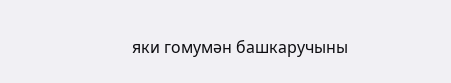яки гомумән башкаручыны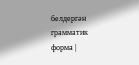белдергән грамматик форма |